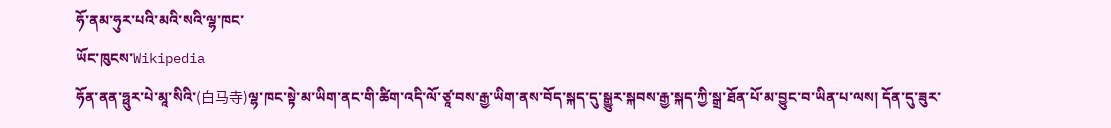ཧོ་ནམ་ཧུར་པའི་མའི་སའི་ལྷ་ཁང་
ཡོང་ཁུངས་Wikipedia
ཧོན་ནན་ཧྥུར་པེ་མཱ་སིའི་(白马寺)ལྷ་ཁང་སྟེ་མ་ཡིག་ནང་གི་ཚིག་འདི་ལོ་ཙཱ་བས་རྒྱ་ཡིག་ནས་བོད་སྐད་དུ་སྒྱུར་སྐབས་རྒྱ་སྐད་ཀྱི་སྒྲ་ཐོན་པོ་མ་བྱུང་བ་ཡིན་པ་ལས། དོན་དུ་ཟུར་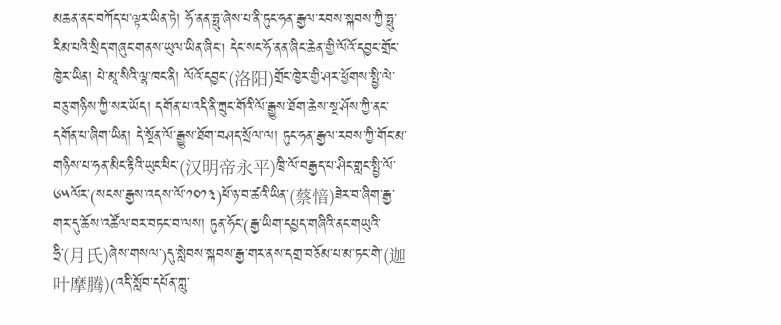མཆན་ནང་བཀོད་པ་ལྟར་ཡིན་ཏེ། ཧོ་ནན་ཧྥུ་ཞེས་པ་ནི་ཏུང་ཧན་རྒྱལ་རབས་སྐབས་ཀྱི་ཧྥུ་རིམ་པའི་སྲིད་གཞུང་གནས་ཡུལ་ཡིན་ཞིང། དེང་སང་ཧོ་ནན་ཞིང་ཆེན་གྱི་ལོའོ་དབྱང་གྲོང་ཁྱེར་ཡིན། པེ་མཱ་སིའི་ལྷ་ཁང་ནི། ལོའོ་དབྱང་(洛阳)གྲོང་ཁྱེར་གྱི་ཤར་ཕྱོགས་སྤྱི་ལེ་བཅུ་གཉིས་ཀྱི་སར་ཡོད། དགོན་པ་འདི་ནི་ཀྲུང་གོའི་ལོ་རྒྱུས་ཐོག་ཆེས་སྔ་ཤོས་ཀྱི་ནང་དགོན་པ་ཞིག་ཡིན། དེ་སྔོན་ལོ་རྒྱུས་ཐོག་བཤད་སྲོལ་ལ། ཏུང་ཧན་རྒྱལ་རབས་ཀྱི་གོང་མ་གཉིས་པ་ཧན་མིང་རྟིའི་ཡུང་ཕིང་(汉明帝永平)ཁྲི་ལོ་བརྒྱད་པ་ཤིང་གླང་སྤྱི་ལོ་༦༥ལོར་(སངས་རྒྱས་འདས་ལོ་༡༠༡༣)ཕོ་ཉ་བ་ཚའི་ཡིན་(蔡愔)ཟེར་བ་ཞིག་རྒྱ་གར་དུ་ཆོས་འཚོལ་བར་བཏང་བ་ལས། ཏུན་ཧོང་(རྒྱ་ཡིག་དཔྱད་གཞིའི་ནང་གཡུའི་ཧྲི་(月氏)ཞེས་གསལ་)དུ་སླེབས་སྐབས་རྒྱ་གར་ནས་དགྲ་བཅོམ་པ་མ་ཏང་གེ་(迦叶摩腾)(འདི་སློབ་དཔོན་ཀླུ་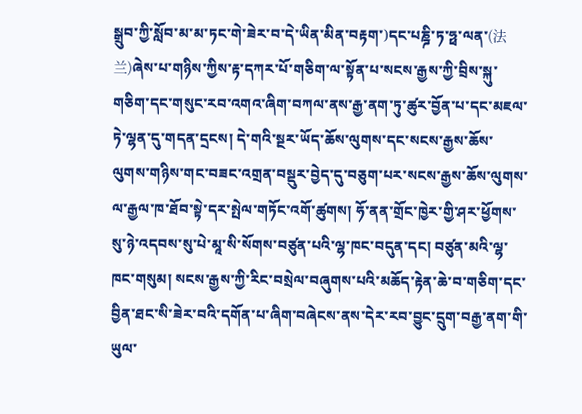སྒྲུབ་ཀྱི་སློབ་མ་མ་ཏང་གེ་ཟེར་བ་དེ་ཡིན་མིན་བརྟག་)དང་པཎྜི་ཏ་ཧྥ་ལན་(法兰)ཞེས་པ་གཉིས་ཀྱིས་རྟ་དཀར་པོ་གཅིག་ལ་སྟོན་པ་སངས་རྒྱས་ཀྱི་བྲིས་སྐུ་གཅིག་དང་གསུང་རབ་འགའ་ཞིག་བཀལ་ནས་རྒྱ་ནག་ཏུ་ཚུར་བྱོན་པ་དང་མཇལ་ཏེ་ལྷན་དུ་གདན་དྲངས། དེ་གའི་སྔར་ཡོད་ཆོས་ལུགས་དང་སངས་རྒྱས་ཆོས་ལུགས་གཉིས་གང་བཟང་འགྲན་བསྡུར་བྱེད་དུ་བཅུག་པར་སངས་རྒྱས་ཆོས་ལུགས་ལ་རྒྱལ་ཁ་ཐོབ་སྟེ་དར་སྤེལ་གཏོང་འགོ་ཚུགས། ཧོ་ནན་གྲོང་ཁྱེར་གྱི་ཤར་ཕྱོགས་སུ་ཉེ་འདབས་སུ་པེ་མཱ་སི་སོགས་བཙུན་པའི་ལྷ་ཁང་བདུན་དང། བཙུན་མའི་ལྷ་ཁང་གསུམ། སངས་རྒྱས་ཀྱི་རིང་བསྲེལ་བཞུགས་པའི་མཆོད་རྟེན་ཆེ་བ་གཅིག་དང་བྱིན་ཐང་སི་ཟེར་བའི་དགོན་པ་ཞིག་བཞེངས་ནས་དེར་རབ་བྱུང་དྲུག་བརྒྱ་ནག་གི་ཡུལ་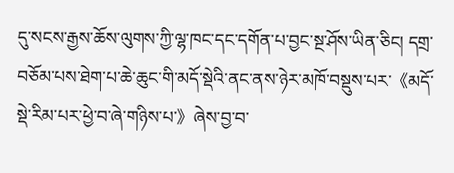དུ་སངས་རྒྱས་ཆོས་ལུགས་ཀྱི་ལྷ་ཁང་དང་དགོན་པ་བྱང་སྔ་ཤོས་ཡིན་ཅིང། དགྲ་བཅོམ་པས་ཐེག་པ་ཆེ་ཆུང་གི་མདོ་སྡེའི་ནང་ནས་ཉེར་མཁོ་བསྡུས་པར་《མདོ་སྡེ་རིམ་པར་ཕྱེ་བ་ཞེ་གཉིས་པ་》ཞེས་བྱ་བ་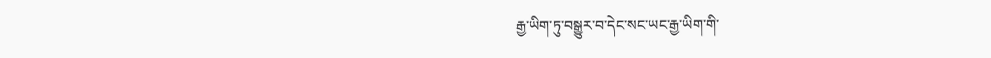རྒྱ་ཡིག་ཏུ་བསྒྱུར་བ་དེང་སང་ཡང་རྒྱ་ཡིག་གི་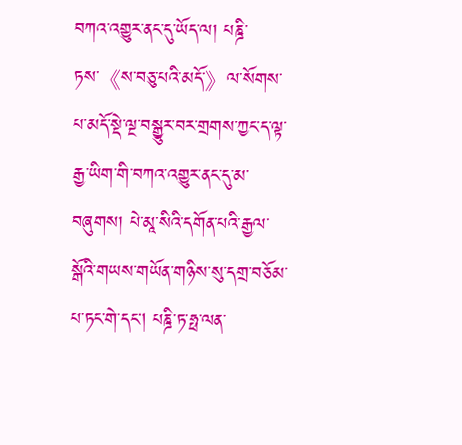བཀའ་འགྱུར་ནང་དུ་ཡོད་ལ། པཎྜི་ཏས་《ས་བཅུ་པའི་མདོ་》ལ་སོགས་པ་མདོ་སྡེ་ལྔ་བསྒྱུར་བར་གྲགས་ཀྱང་ད་ལྟ་རྒྱ་ཡིག་གི་བཀའ་འགྱུར་ནང་དུ་མ་བཞུགས། པེ་མཱ་སིའི་དགོན་པའི་རྒྱལ་སྒོའི་གཡས་གཡོན་གཉིས་སུ་དགྲ་བཅོམ་པ་ཏང་གེ་དང། པཎྜི་ཏ་ཧྥ་ལན་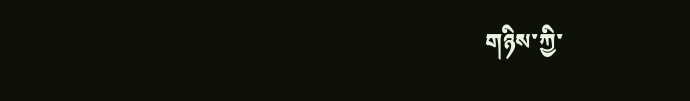གཉིས་ཀྱི་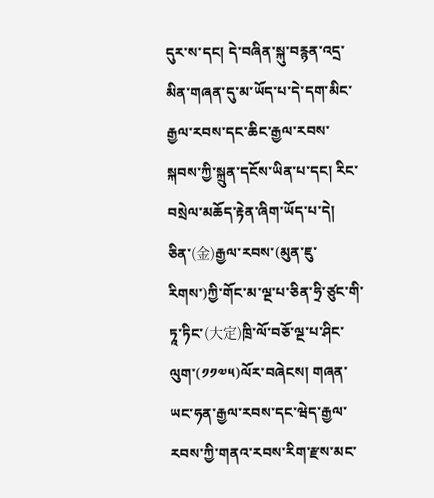དུར་ས་དང། དེ་བཞིན་སྐུ་བརྙན་འདྲ་མིན་གཞན་དུ་མ་ཡོད་པ་དེ་དག་མིང་རྒྱལ་རབས་དང་ཆིང་རྒྱལ་རབས་སྐབས་ཀྱི་སྐྲུན་དངོས་ཡིན་པ་དང། རིང་བསྲེལ་མཆོད་རྟེན་ཞིག་ཡོད་པ་དེ། ཅིན་(金)རྒྱལ་རབས་(མུན་ཇུ་རིགས་)ཀྱི་གོང་མ་ལྔ་པ་ཅིན་ཧྲི་ཙུང་གི་ཏཱ་ཏིང་(大定)ཁྲི་ལོ་བཅོ་ལྔ་པ་ཤིང་ལུག་(༡༡༧༥)ལོར་བཞེངས། གཞན་ཡང་ཧན་རྒྱལ་རབས་དང་ཝེད་རྒྱལ་རབས་ཀྱི་གནའ་རབས་རིག་རྫས་མང་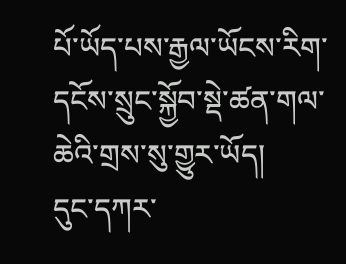པོ་ཡོད་པས་རྒྱལ་ཡོངས་རིག་དངོས་སྲུང་སྐྱོབ་སྡེ་ཚན་གལ་ཆེའི་གྲས་སུ་གྱུར་ཡོད།
དུང་དཀར་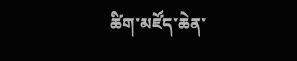ཚིག་མཛོད་ཆེན་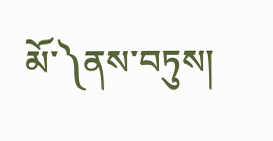མོ་༽ནས་བཏུས།